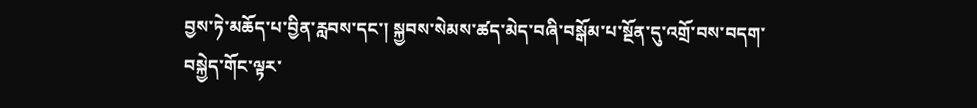བྱས་ཏེ་མཆོད་པ་བྱིན་རླབས་དང་། སྐྱབས་སེམས་ཚད་མེད་བཞི་བསྒོམ་པ་སྔོན་དུ་འགྲོ་བས་བདག་བསྐྱེད་གོང་ལྟར་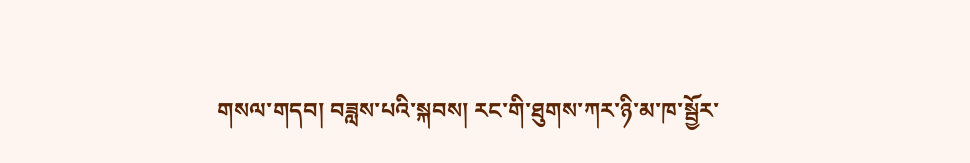གསལ་གདབ། བཟླས་པའི་སྐབས། རང་གི་ཐུགས་ཀར་ཉི་མ་ཁ་སྦྱོར་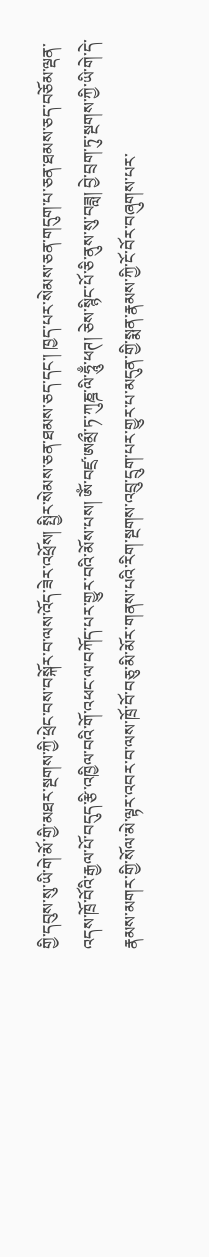གྱི་དབུས་སུ་ཡི་གེ་མོ་གྱི་མཐར་སྔགས་ཀྱི་ཕྲེང་བས་བསྐོར་བ་ལས་འོད་ཟེར་འཕྲོས། སྤྱིར་སེམས་ཅན་ཐམས་ཅད་དང་། ཁྱད་པར་སེམས་ཅན་གདུག་པ་ཅན་ཐམས་ཅད་བཅོམ་ལྡན་འདས་ཁྲོ་བོའི་རྒྱལ་པོ་བདུད་རྩི་འཁྱིལ་བའི་གོ་འཕང་ལ་བཀོད་པར་གྱུར་བའི་མོས་པས། ཨོཾ་བཛྲ་ཨམྲྀ་ཏ་ཀུཎྜ་ལི་ཧཱུྃ་ཕཊ། ཅེས་སྙིང་པོ་ཅི་ནུས་སུ་བཟླ། བྱེ་བྲག་ཏུ་སྔགས་ཀྱི་ཡི་གེ་དེ་རྣམས་མགར་གྱི་སོལ་མེ་ལྟར་འབར་བ་ལས་ཁྲོ་བོ་བཅུ་མི་མོར་གནས་པའི་རིག་སྔགས་འབྲུ་དྲུག་པར་གྱུར་པ་མདུན་གྱི་སྨན་རྣམས་ཀྱི་ངོ་བོར་བཞུགས་པར་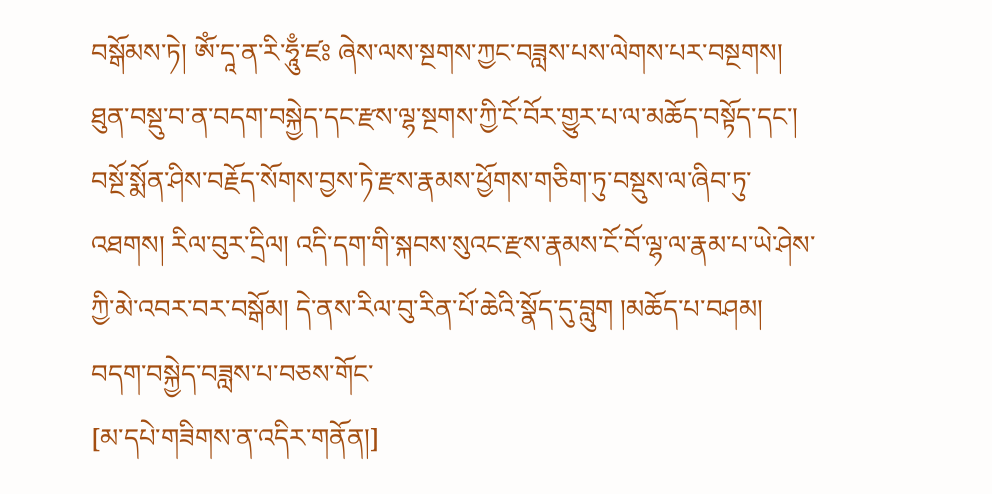བསྒོམས་ཏེ། ཨོཾ་དཱ་ན་རི་ཧཱུྃ་ཛཿ ཞེས་ལས་སྔགས་ཀྱང་བཟླས་པས་ལེགས་པར་བསྔགས། ཐུན་བསྡུ་བ་ན་བདག་བསྐྱེད་དང་རྫས་ལྷ་སྔགས་ཀྱི་ངོ་བོར་གྱུར་པ་ལ་མཆོད་བསྟོད་དང་། བསྔོ་སྨོན་ཤིས་བརྗོད་སོགས་བྱས་ཏེ་རྫས་རྣམས་ཕྱོགས་གཅིག་ཏུ་བསྡུས་ལ་ཞིབ་ཏུ་འཐགས། རིལ་བུར་དྲིལ། འདི་དག་གི་སྐབས་སུའང་རྫས་རྣམས་ངོ་བོ་ལྷ་ལ་རྣམ་པ་ཡེ་ཤེས་ཀྱི་མེ་འབར་བར་བསྒོམ། དེ་ནས་རིལ་བུ་རིན་པོ་ཆེའི་སྣོད་དུ་བླུག །མཆོད་པ་བཤམ། བདག་བསྐྱེད་བཟླས་པ་བཅས་གོང་
[མ་དཔེ་གཟིགས་ན་འདིར་གནོན།]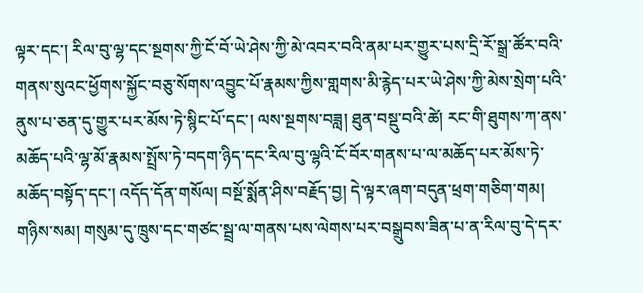ལྟར་དང་། རིལ་བུ་ལྷ་དང་སྔགས་ཀྱི་ངོ་བོ་ཡེ་ཤེས་ཀྱི་མེ་འབར་བའི་ནམ་པར་གྱུར་པས་དྲི་རོ་སྒྲ་ཚོར་བའི་གནས་སུའང་ཕྱོགས་སྐྱོང་བཅུ་སོགས་འབྱུང་པོ་རྣམས་ཀྱིས་གླགས་མི་རྙེད་པར་ཡེ་ཤེས་ཀྱི་མེས་སྲེག་པའི་ནུས་པ་ཅན་དུ་གྱུར་པར་མོས་ཏེ་སྙིང་པོ་དང་། ལས་སྔགས་བཟླ། ཐུན་བསྡུ་བའི་ཚེ། རང་གི་ཐུགས་ཀ་ནས་མཆོད་པའི་ལྷ་མོ་རྣམས་སྤྲོས་ཏེ་བདག་ཉིད་དང་རིལ་བུ་ལྷའི་ངོ་བོར་གནས་པ་ལ་མཆོད་པར་མོས་ཏེ་མཆོད་བསྟོད་དང་། འདོད་དོན་གསོལ། བསྔོ་སྨོན་ཤིས་བརྗོད་བྱ། དེ་ལྟར་ཞག་བདུན་ཕྲག་གཅིག་གམ། གཉིས་སམ། གསུམ་དུ་ཁྲུས་དང་གཙང་སྦྲ་ལ་གནས་པས་ལེགས་པར་བསྒྲུབས་ཟིན་པ་ན་རིལ་བུ་དེ་དར་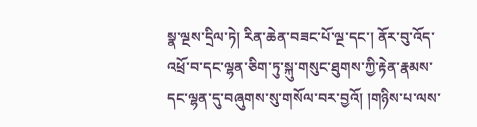སྣ་ལྔས་དྲིལ་ཏེ། རིན་ཆེན་བཟང་པོ་ལྔ་དང་། ནོར་བུ་འོད་འཕྲོ་བ་དང་ལྷན་ཅིག་ཏུ་སྐུ་གསུང་ཐུགས་ཀྱི་རྟེན་རྣམས་དང་ལྷན་དུ་བཞུགས་སུ་གསོལ་བར་བྱའོ། །གཉིས་པ་ལས་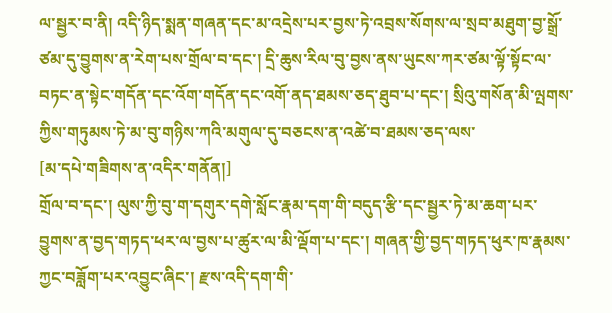ལ་སྦྱར་བ་ནི། འདི་ཉིད་སྨན་གཞན་དང་མ་འདྲེས་པར་བྱས་ཏེ་འབྲས་སོགས་ལ་སྲབ་མཐུག་བྱ་སྒྲོ་ཙམ་དུ་བྱུགས་ན་རེག་པས་གྲོལ་བ་དང་། དྲི་ཆུས་རིལ་བུ་བྱས་ནས་ཡུངས་ཀར་ཙམ་ལྟོ་སྟོང་ལ་བཏང་ན་སྟེང་གདོན་དང་འོག་གདོན་དང་འགོ་ནད་ཐམས་ཅད་ཐུབ་པ་དང་། སྲིའུ་གསོན་མི་ལྤགས་ཀྱིས་གཏུམས་ཏེ་མ་བུ་གཉིས་ཀའི་མགུལ་དུ་བཅངས་ན་འཚེ་བ་ཐམས་ཅད་ལས་
[མ་དཔེ་གཟིགས་ན་འདིར་གནོན།]
གྲོལ་བ་དང་། ལུས་ཀྱི་བུ་ག་དགུར་དགེ་སློང་རྣམ་དག་གི་བདུད་རྩི་དང་སྦྱར་ཏེ་མ་ཆག་པར་བྱུགས་ན་བྱད་གཏད་ཕར་ལ་བྱས་པ་ཚུར་ལ་མི་ལྡོག་པ་དང་། གཞན་གྱི་བྱད་གཏད་ཕུར་ཁ་རྣམས་ཀྱང་བཟློག་པར་འབྱུང་ཞིང་། རྫས་འདི་དག་གི་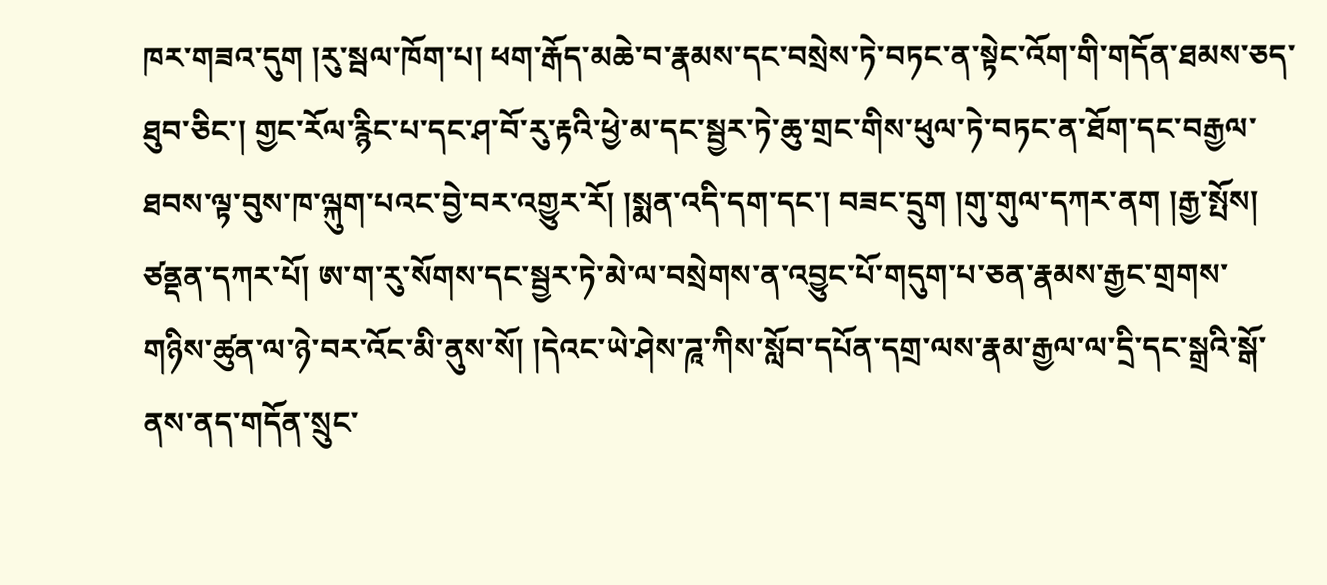ཁར་གཟའ་དུག །རུ་སྦལ་ཁོག་པ། ཕག་རྒོད་མཆེ་བ་རྣམས་དང་བསྲེས་ཏེ་བཏང་ན་སྟེང་འོག་གི་གདོན་ཐམས་ཅད་ཐུབ་ཅིང་། གྱང་རོལ་རྙིང་པ་དང་ཤ་བོ་རུ་རྟའི་ཕྱེ་མ་དང་སྦྱར་ཏེ་ཆུ་གྲང་གིས་ཕུལ་ཏེ་བཏང་ན་ཐོག་དང་བརྒྱལ་ཐབས་ལྟ་བུས་ཁ་ལྐུག་པའང་བྱེ་བར་འགྱུར་རོ། །སྨན་འདི་དག་དང་། བཟང་དྲུག །གུ་གུལ་དཀར་ནག །རྒྱ་སྤོས། ཙནྡན་དཀར་པོ། ཨ་ག་རུ་སོགས་དང་སྦྱར་ཏེ་མེ་ལ་བསྲེགས་ན་འབྱུང་པོ་གདུག་པ་ཅན་རྣམས་རྒྱང་གྲགས་གཉིས་ཚུན་ལ་ཉེ་བར་འོང་མི་ནུས་སོ། །དེའང་ཡེ་ཤེས་ཌཱ་ཀིས་སློབ་དཔོན་དགྲ་ལས་རྣམ་རྒྱལ་ལ་དྲི་དང་སྒྲའི་སྒོ་ནས་ནད་གདོན་སྲུང་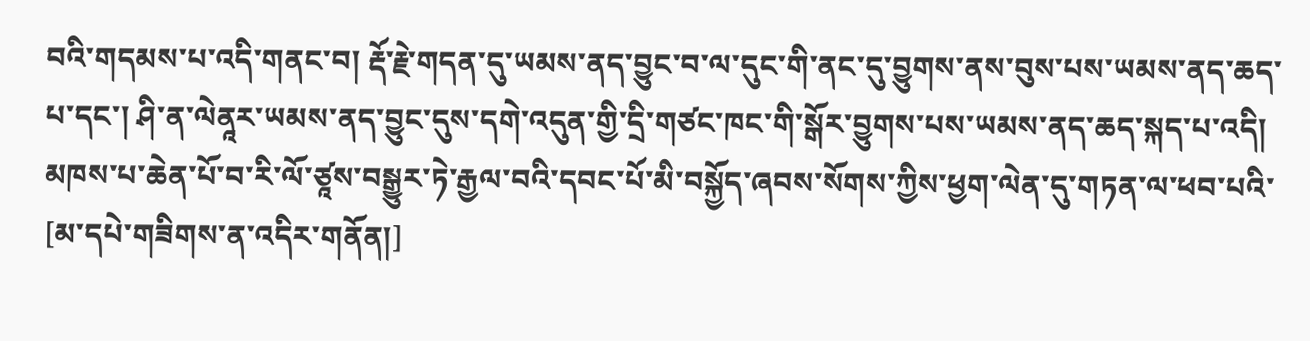བའི་གདམས་པ་འདི་གནང་བ། རྡོ་རྗེ་གདན་དུ་ཡམས་ནད་བྱུང་བ་ལ་དུང་གི་ནང་དུ་བྱུགས་ནས་བུས་པས་ཡམས་ནད་ཆད་པ་དང་། ཤི་ན་ལེནཱར་ཡམས་ནད་བྱུང་དུས་དགེ་འདུན་གྱི་དྲི་གཙང་ཁང་གི་སྒོར་བྱུགས་པས་ཡམས་ནད་ཆད་སྐད་པ་འདི། མཁས་པ་ཆེན་པོ་བ་རི་ལོ་ཙཱས་བསྒྱུར་ཏེ་རྒྱལ་བའི་དབང་པོ་མི་བསྐྱོད་ཞབས་སོགས་ཀྱིས་ཕྱག་ལེན་དུ་གཏན་ལ་ཕབ་པའི་
[མ་དཔེ་གཟིགས་ན་འདིར་གནོན།]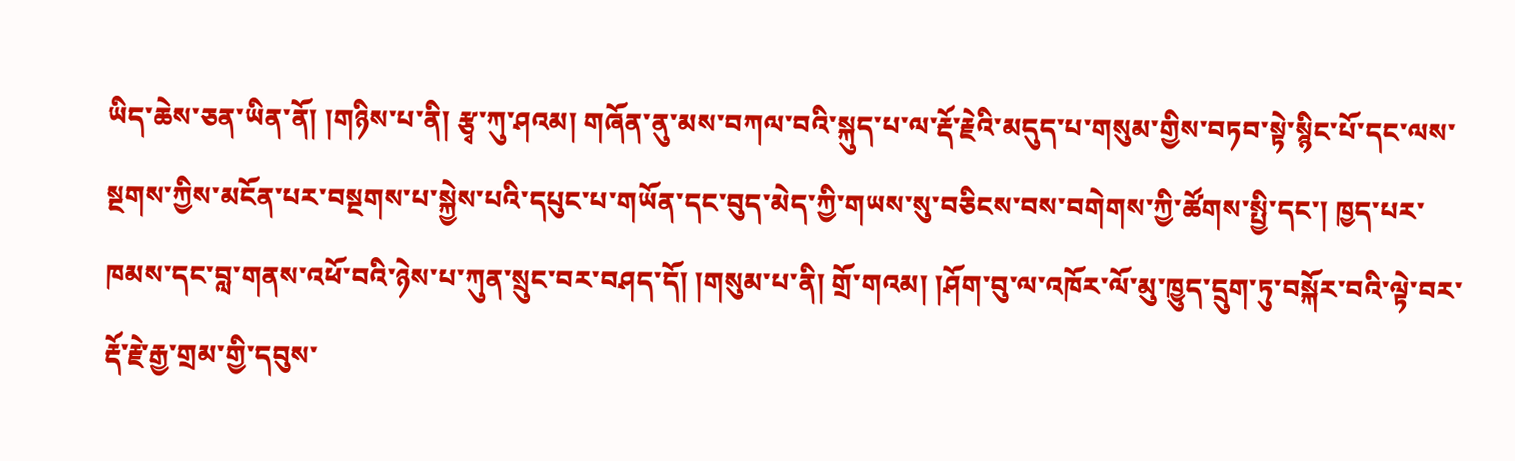ཡིད་ཆེས་ཅན་ཡིན་ནོ། །གཉིས་པ་ནི། རྩྭ་ཀུ་ཤའམ། གཞོན་ནུ་མས་བཀལ་བའི་སྐུད་པ་ལ་རྡོ་རྗེའི་མདུད་པ་གསུམ་གྱིས་བཏབ་སྟེ་སྙིང་པོ་དང་ལས་སྔགས་ཀྱིས་མངོན་པར་བསྔགས་པ་སྐྱེས་པའི་དཔུང་པ་གཡོན་དང་བུད་མེད་ཀྱི་གཡས་སུ་བཅིངས་བས་བགེགས་ཀྱི་ཚོགས་སྤྱི་དང་། ཁྱད་པར་ཁམས་དང་བླ་གནས་འཕོ་བའི་ཉེས་པ་ཀུན་སྲུང་བར་བཤད་དོ། །གསུམ་པ་ནི། གྲོ་གའམ། །ཤོག་བུ་ལ་འཁོར་ལོ་མུ་ཁྱུད་དྲུག་ཏུ་བསྐོར་བའི་ལྟེ་བར་རྡོ་རྗེ་རྒྱ་གྲམ་གྱི་དབུས་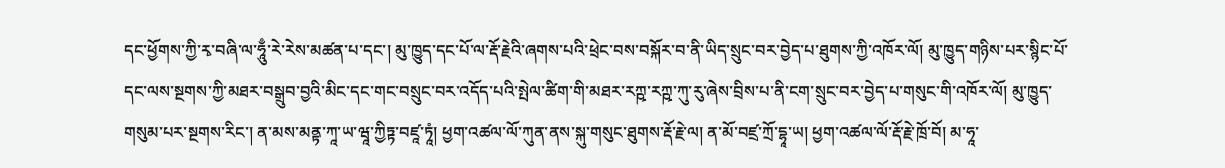དང་ཕྱོགས་ཀྱི་རྭ་བཞི་ལ་ཧཱུྃ་རེ་རེས་མཚན་པ་དང་། མུ་ཁྱུད་དང་པོ་ལ་རྡོ་རྗེའི་ཞགས་པའི་ཕྲེང་བས་བསྐོར་བ་ནི་ཡིད་སྲུང་བར་བྱེད་པ་ཐུགས་ཀྱི་འཁོར་ལོ། མུ་ཁྱུད་གཉིས་པར་སྙིང་པོ་དང་ལས་སྔགས་ཀྱི་མཐར་བསྒྲུབ་བྱའི་མིང་དང་གང་བསྲུང་བར་འདོད་པའི་སྤེལ་ཚིག་གི་མཐར་རཀྵ་རཀྵ་ཀུ་རུ་ཞེས་བྲིས་པ་ནི་ངག་སྲུང་བར་བྱེད་པ་གསུང་གི་འཁོར་ལོ། མུ་ཁྱུད་གསུམ་པར་སྔགས་རིང་། ན་མས་མནྟ་ཀཱ་ཡ་ཝཱ་ཀྱིཏྟ་བཛཱ་ཏཱཾ། ཕྱག་འཚལ་ལོ་ཀུན་ནས་སྐུ་གསུང་ཐུགས་རྡོ་རྗེ་ལ། ན་མོ་བཛྲ་ཀྲོ་དྷཱ་ཡ། ཕྱག་འཚལ་ལོ་རྡོ་རྗེ་ཁྲོ་བོ། མ་ཧཱ་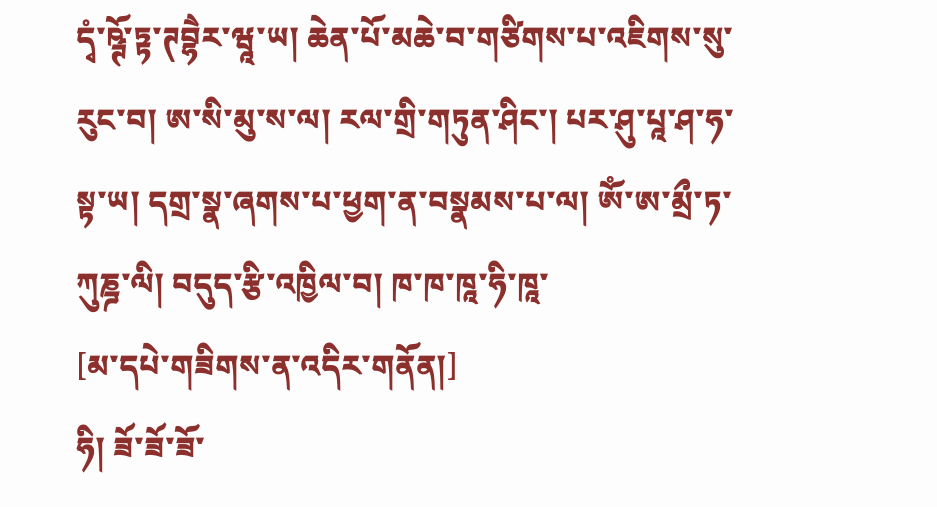དྭཾ་ཥྚོ་ཏྟ་ཊབྷཻར་ཝཱ་ཡ། ཆེན་པོ་མཆེ་བ་གཙིགས་པ་འཇིགས་སུ་རུང་བ། ཨ་སི་མུ་ས་ལ། རལ་གྲི་གཏུན་ཤིང་། པར་ཤུ་པཱ་ཤ་ཧ་སྟ་ཡ། དགྲ་སྣ་ཞགས་པ་ཕྱག་ན་བསྣམས་པ་ལ། ཨོཾ་ཨ་མྲྀ་ཏ་ཀུཎྜ་ལི། བདུད་རྩི་འཁྱིལ་བ། ཁ་ཁ་ཁཱ་ཧི་ཁཱ་
[མ་དཔེ་གཟིགས་ན་འདིར་གནོན།]
ཧི། ཟོ་ཟོ་ཟོ་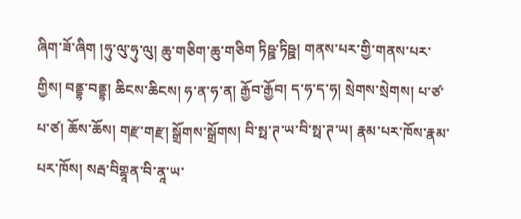ཞིག་ཟོ་ཞིག །ཧུ་ལུ་ཧུ་ལུ། ཆུ་གཅིག་ཆུ་གཅིག ཏིཥྛ་ཏིཥྛ། གནས་པར་གྱི་གནས་པར་གྱིས། བནྡྷ་བནྡྷ། ཆིངས་ཆིངས། ཧ་ན་ཧ་ན། རྒྱོབ་རྒྱོབ། ད་ཧ་ད་ཧ། སྲེགས་སྲེགས། པ་ཙ་པ་ཙ། ཆོས་ཆོས། གརྫ་གརྫ། སྒྲོགས་སྒྲོགས། བི་སྥ་ཊ་ཡ་བི་སྥ་ཊ་ཡ། རྣམ་པར་ཁོས་རྣམ་པར་ཁོས། སརྦ་བིགྷཱན་བི་ནཱ་ཡ་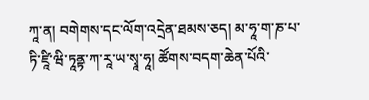ཀཱ་ན། བགེགས་དང་ལོག་འདྲེན་ཐམས་ཅད། མ་ཧཱ་ག་ཎ་པ་ཏི་ཛཱི་ཝི་ཏཱནྟ་ཀ་རཱ་ཡ་སྭཱ་ཧཱ། ཚོགས་བདག་ཆེན་པོའི་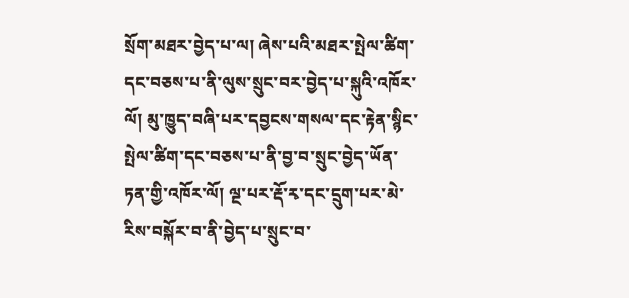སྲོག་མཐར་བྱེད་པ་ལ། ཞེས་པའི་མཐར་སྤེལ་ཚིག་དང་བཅས་པ་ནི་ལུས་སྲུང་བར་བྱེད་པ་སྐུའི་འཁོར་ལོ། མུ་ཁྱུད་བཞི་པར་དབྱངས་གསལ་དང་རྟེན་སྙིང་སྤེལ་ཚིག་དང་བཅས་པ་ནི་བྱ་བ་སྲུང་བྱེད་ཡོན་ཏན་གྱི་འཁོར་ལོ། ལྔ་པར་རྡོ་རྭ་དང་དྲུག་པར་མེ་རིས་བསྐོར་བ་ནི་བྱེད་པ་སྲུང་བ་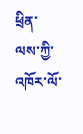ཕྲིན་ལས་ཀྱི་འཁོར་ལོ་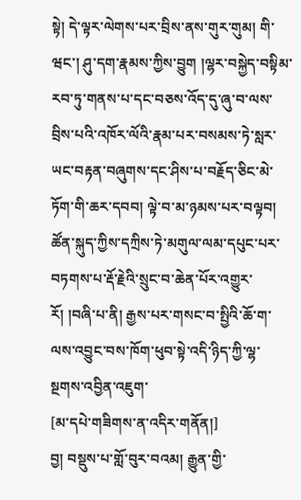སྟེ། དེ་ལྟར་ལེགས་པར་བྲིས་ནས་གུར་གུམ། གི་ཝང་། ཤུ་དག་རྣམས་ཀྱིས་བྱུག །ལྷར་བསྐྱེད་བསྟིམ་རབ་ཏུ་གནས་པ་དང་བཅས་འོད་དུ་ཞུ་བ་ལས་བྲིས་པའི་འཁོར་ལོའི་རྣམ་པར་བསམས་ཏེ་སླར་ཡང་བརྟན་བཞུགས་དང་ཤིས་པ་བརྗོད་ཅིང་མེ་ཏོག་གི་ཆར་དབབ། ལྟེ་བ་མ་ཉམས་པར་བལྟབ། ཚོན་སྐུད་ཀྱིས་དཀྲིས་ཏེ་མགུལ་ལམ་དཔུང་པར་བཏགས་པ་རྡོ་རྗེའི་སྲུང་བ་ཆེན་པོར་འགྱུར་རོ། །བཞི་པ་ནི། རྒྱས་པར་གསང་བ་སྤྱིའི་ཆོ་ག་ལས་འབྱུང་བས་ཁོག་ཕུབ་སྟེ་འདི་ཉིད་ཀྱི་ལྷ་སྔགས་འབྱིན་འཇུག་
[མ་དཔེ་གཟིགས་ན་འདིར་གནོན།]
བྱ། བསྡུས་པ་གློ་བུར་བའམ། རྒྱུན་གྱི་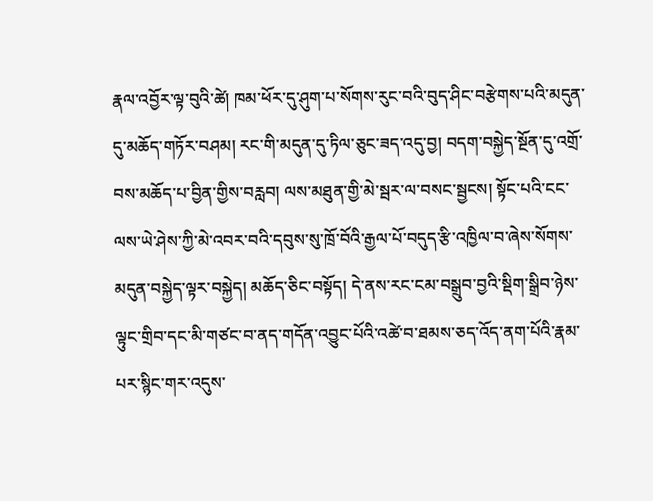རྣལ་འབྱོར་ལྟ་བུའི་ཚེ། ཁམ་ཕོར་དུ་ཤུག་པ་སོགས་རུང་བའི་བུད་ཤིང་བརྩེགས་པའི་མདུན་དུ་མཆོད་གཏོར་བཤམ། རང་གི་མདུན་དུ་ཏིལ་ཅུང་ཟད་འདུ་བྱ། བདག་བསྐྱེད་སྔོན་དུ་འགྲོ་བས་མཆོད་པ་བྱིན་གྱིས་བརླབ། ལས་མཐུན་གྱི་མེ་སྦར་ལ་བསང་སྦྱངས། སྟོང་པའི་ངང་ལས་ཡེ་ཤེས་ཀྱི་མེ་འབར་བའི་དབུས་སུ་ཁྲོ་བོའི་རྒྱལ་པོ་བདུད་རྩི་འཁྱིལ་བ་ཞེས་སོགས་མདུན་བསྐྱེད་ལྟར་བསྐྱེད། མཆོད་ཅིང་བསྟོད། དེ་ནས་རང་ངམ་བསྒྲུབ་བྱའི་སྡིག་སྒྲིབ་ཉེས་ལྟུང་གྲིབ་དང་མི་གཙང་བ་ནད་གདོན་འབྱུང་པོའི་འཚེ་བ་ཐམས་ཅད་འོད་ནག་པོའི་རྣམ་པར་སྙིང་གར་འདུས་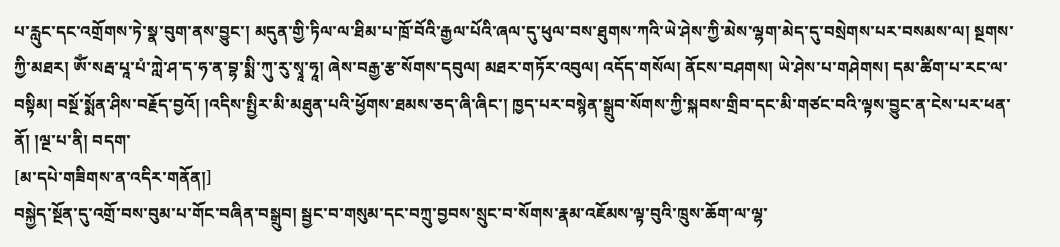པ་རླུང་དང་འགྲོགས་ཏེ་སྣ་བུག་ནས་བྱུང་། མདུན་གྱི་ཏིལ་ལ་ཐིམ་པ་ཁྲོ་བོའི་རྒྱལ་པོའི་ཞལ་དུ་ཕུལ་བས་ཐུགས་ཀའི་ཡེ་ཤེས་ཀྱི་མེས་ལྷག་མེད་དུ་བསྲེགས་པར་བསམས་ལ། སྔགས་ཀྱི་མཐར། ཨོཾ་སརྦ་པཱ་པཾ་ཀླེ་ཤ་ད་ཧ་ན་བྷ་སྨི་ཀུ་རུ་སྭཱ་ཧཱ། ཞེས་བརྒྱ་རྩ་སོགས་དབུལ། མཐར་གཏོར་འབུལ། འདོད་གསོལ། ནོངས་བཤགས། ཡེ་ཤེས་པ་གཤེགས། དམ་ཚིག་པ་རང་ལ་བསྟིམ། བསྔོ་སྨོན་ཤིས་བརྗོད་བྱའོ། །འདིས་སྤྱིར་མི་མཐུན་པའི་ཕྱོགས་ཐམས་ཅད་ཞི་ཞིང་། ཁྱད་པར་བསྙེན་སྒྲུབ་སོགས་ཀྱི་སྐབས་གྲིབ་དང་མི་གཙང་བའི་ལྟས་བྱུང་ན་ངེས་པར་ཕན་ནོ། །ལྔ་པ་ནི། བདག་
[མ་དཔེ་གཟིགས་ན་འདིར་གནོན།]
བསྐྱེད་སྔོན་དུ་འགྲོ་བས་བུམ་པ་གོང་བཞིན་བསྒྲུབ། སྦྱང་བ་གསུམ་དང་བཀྲུ་བྱབས་སྲུང་བ་སོགས་རྣམ་འཇོམས་ལྟ་བུའི་ཁྲུས་ཆོག་ལ་ལྷ་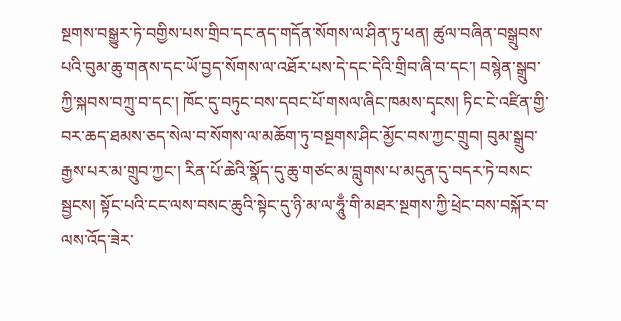སྔགས་བསྒྱུར་ཏེ་བགྱིས་པས་གྲིབ་དང་ནད་གདོན་སོགས་ལ་ཤིན་ཏུ་ཕན། ཚུལ་བཞིན་བསྒྲུབས་པའི་བུམ་ཆུ་གནས་དང་ཡོ་བྱད་སོགས་ལ་འཐོར་པས་དེ་དང་དེའི་གྲིབ་ཞི་བ་དང་། བསྙེན་སྒྲུབ་ཀྱི་སྐབས་བཀྲུ་བ་དང་། ཁོང་དུ་བཏུང་བས་དབང་པོ་གསལ་ཞིང་ཁམས་དྭངས། ཏིང་ངེ་འཛིན་གྱི་བར་ཆད་ཐམས་ཅད་སེལ་བ་སོགས་ལ་མཆོག་ཏུ་བསྔགས་ཤིང་མྱོང་བས་ཀྱང་གྲུབ། བུམ་སྒྲུབ་རྒྱས་པར་མ་གྲུབ་ཀྱང་། རིན་པོ་ཆེའི་སྣོད་དུ་ཆུ་གཙང་མ་བླུགས་པ་མདུན་དུ་བདར་ཏེ་བསང་སྦྱངས། སྟོང་པའི་ངང་ལས་བསང་ཆུའི་སྟེང་དུ་ཉི་མ་ལ་ཧཱུྃ་གི་མཐར་སྔགས་ཀྱི་ཕྲེང་བས་བསྐོར་བ་ལས་འོད་ཟེར་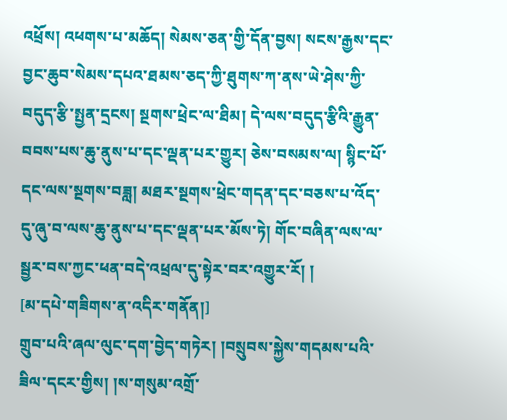འཕྲོས། འཕགས་པ་མཆོད། སེམས་ཅན་གྱི་དོན་བྱས། སངས་རྒྱས་དང་བྱང་ཆུབ་སེམས་དཔའ་ཐམས་ཅད་ཀྱི་ཐུགས་ཀ་ནས་ཡེ་ཤེས་ཀྱི་བདུད་རྩི་སྤྱན་དྲངས། སྔགས་ཕྲེང་ལ་ཐིམ། དེ་ལས་བདུད་རྩིའི་རྒྱུན་བབས་པས་ཆུ་ནུས་པ་དང་ལྡན་པར་གྱུར། ཅེས་བསམས་ལ། སྙིང་པོ་དང་ལས་སྔགས་བཟླ། མཐར་སྔགས་ཕྲེང་གདན་དང་བཅས་པ་འོད་དུ་ཞུ་བ་ལས་ཆུ་ནུས་པ་དང་ལྡན་པར་མོས་ཏེ། གོང་བཞིན་ལས་ལ་སྦྱར་བས་ཀྱང་ཕན་བདེ་འཕྲལ་དུ་སྟེར་བར་འགྱུར་རོ། །
[མ་དཔེ་གཟིགས་ན་འདིར་གནོན།]
གྲུབ་པའི་ཞལ་ལུང་དག་བྱེད་གཏེར། །བསྲུབས་སྐྱེས་གདམས་པའི་ཟིལ་དངར་གྱིས། །ས་གསུམ་འགྲོ་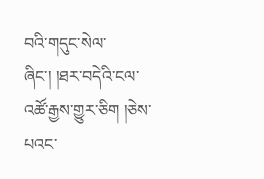བའི་གདུང་སེལ་ཞིང་། །ཐར་བདེའི་ངལ་འཚོ་རྒྱས་གྱུར་ཅིག །ཅེས་པའང་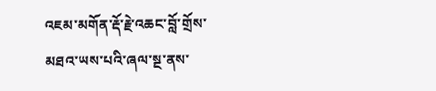འཇམ་མགོན་རྡོ་རྗེ་འཆང་བློ་གྲོས་མཐའ་ཡས་པའི་ཞལ་སྔ་ནས་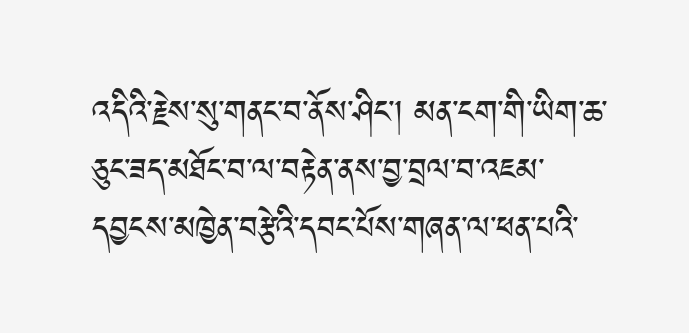འདིའི་རྗེས་སུ་གནང་བ་ནོས་ཤིང་། མན་ངག་གི་ཡིག་ཆ་ཅུང་ཟད་མཐོང་བ་ལ་བརྟེན་ནས་བྱ་བྲལ་བ་འཇམ་དབྱངས་མཁྱེན་བརྩེའི་དབང་པོས་གཞན་ལ་ཕན་པའི་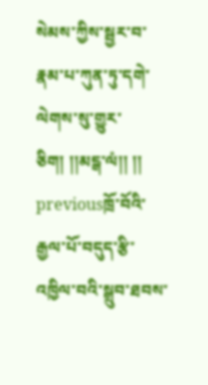སེམས་ཀྱིས་སྦྱར་བ་རྣམ་པ་ཀུན་ཏུ་དགེ་ལེགས་སུ་གྱུར་ཅིག། །།མངྒ་ལཾ།། །།
previousཁྲོ་བོའི་རྒྱལ་པོ་བདུད་རྩི་འཁྱིལ་བའི་སྒྲུབ་ཐབས་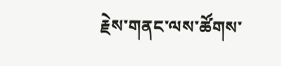རྗེས་གནང་ལས་ཚོགས་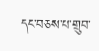དང་བཅས་པ་གྲུབ་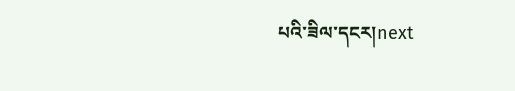པའི་ཟིལ་དངར།next